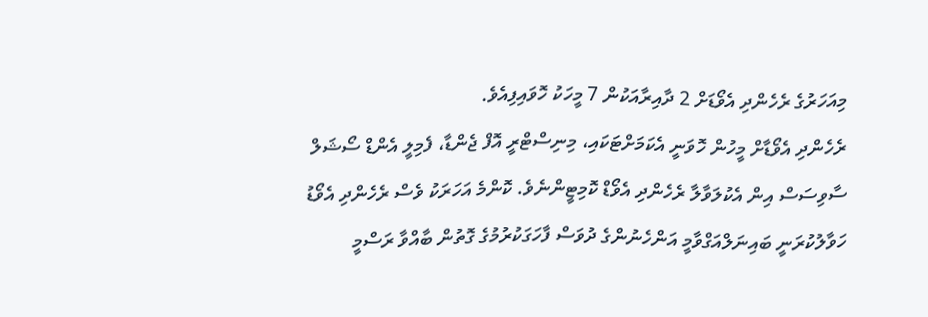މިއަހަރުގެ ރެހެންދި އެވޯޑަށް 2 ދާއިރާއަކުން 7 މީހަކު ހޮވައިފިއެވެ.
ރެހެންދި އެވޯޑާށް މީހުން ހޮވަނީ އެކަމަށްޓަކައި، މިނިސްޓްރީ އޮފް ޖެންޑާ، ފެމިލީ އެންޑް ސޯޝަލް ސާވިސަސް އިން އެކުލަވާލާ ރެހެންދި އެވޯޑް ކޮމިޓީންނެވެ. ކޮންމެ އަހަރަކު ވެސް ރެހެންދި އެވޯޑު ހަވާލުކުރަނީ ބައިނަލްއަގްވާމީ އަންހެނުންގެ ދުވަސް ފާހަގަކުރުމުގެ ގޮތުން ބާއްވާ ރަސްމީ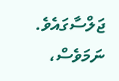ޖަލްސާގައެވެ.
ނަމަވެސް،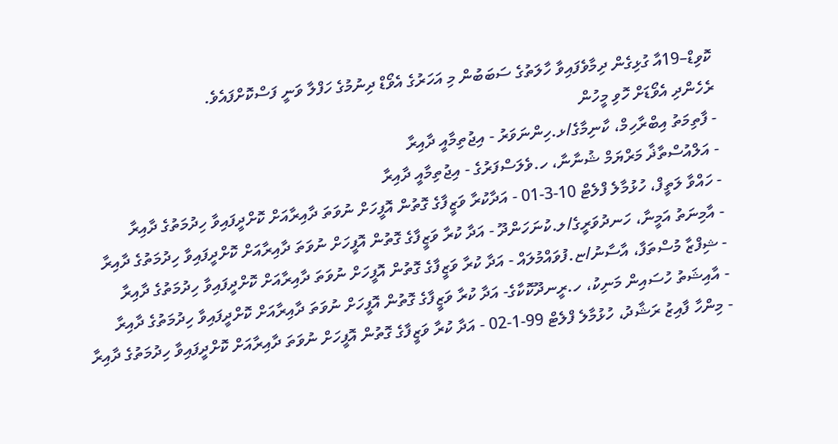ކޮވިޑް–19އާ ގުޅިގެން ދިމާވެފައިވާ ހާލަތުގެ ސަބަބުން މި އަހަރުގެ އެވޯޑް ދިނުމުގެ ހަފްލާ ވަނީ ފަސްކޮށްފައެވެ.
ރެހެންދި އެވޯޑަށް ހޮވި މީހުން
- ފާތިމަތު އިބްރާހިމް، ކާނިމާގެ/ޅ.ހިންނަވަރު - އިޖުތިމާއީ ދާއިރާ
- އަލްއުސްތާޛާ މަރްޔަމް ޝުނާނާ، ހ.ވެލަސްފަރުގެ - އިޖުތިމާއީ ދާއިރާ
- ހައްވާ ލަތީފް، ހުޅުމާލެ ފްލެޓް 10-3-01 - އަދާކުރާ ވަޒީފާގެ ގޮތުން އޮފީހަށް ނުވަތަ ދާއިރާއަށް ކޮށްދީފައިވާ ހިދުމަތުގެ ދާއިރާ
- އާމިނަތު އަމީނާ، ހަނދުވަރީގެ/ލ.ކުނަހަންދޫ - އަދާ ކުރާ ވަޒީފާގެ ގޮތުން އޮފީހަށް ނުވަތަ ދާއިރާއަށް ކޮށްދީފައިވާ ހިދުމަތުގެ ދާއިރާ
- ޝިފްޒާ މުސްތަފާ، އާސާނު/ޏ.ފުވައްމުލައް - އަދާ ކުރާ ވަޒީފާގެ ގޮތުން އޮފީހަށް ނުވަތަ ދާއިރާއަށް ކޮށްދީފައިވާ ހިދުމަތުގެ ދާއިރާ
- އާއިޝަތު ހުސައިން މަނިކު، ހ.ރީނދޫކޮކާގެ- އަދާ ކުރާ ވަޒީފާގެ ގޮތުން އޮފީހަށް ނުވަތަ ދާއިރާއަށް ކޮށްދީފައިވާ ހިދުމަތުގެ ދާއިރާ
- މިންހާ ފާއިޒު ރަޝާދު، ހުޅުމާލެ ފްލެޓް 99-1-02 - އަދާ ކުރާ ވަޒީފާގެ ގޮތުން އޮފީހަށް ނުވަތަ ދާއިރާއަށް ކޮށްދީފައިވާ ހިދުމަތުގެ ދާއިރާ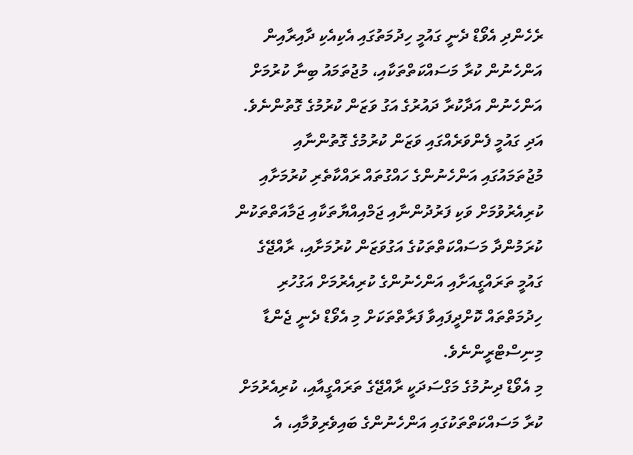ރެހެންދި އެވޯޑް ދެނީ ގައުމީ ހިދުމަތުގައި އެކިއެކި ދާއިރާއިން އަންހެނުން ކުރާ މަސައްކަތްތަކާއި، މުޖުތަމައު ބިނާ ކުރުމަށް އަންހެނުން އަދާކުރާ ދައުރުގެ އަގު ވަޒަން ކުރުމުގެ ގޮތުންނެވެ. އަދި ގައުމީ ފެންވަރެއްގައި ވަޒަން ކުރުމުގެ ގޮތުންނާއި މުޖުތަމައުގައި އަންހެނުންގެ ހައްގުތައް ރައްކާތެރި ކުރުމަށާއި ކުރިއެރުވުމަށް ވަކި ފަރުދުންނާއި ޖަމްއިއްޔާތަކާއި ޖަމާއަތްތަކުން ކުރަމުންދާ މަސައްކަތްތަކުގެ އަގުވަޒަން ކުރުމަށާއި، ރާއްޖޭގެ ގައުމީ ތަރައްގީއަށާއި އަންހެނުންގެ ކުރިއެރުމަށް އަގުހުރި ހިދުމަތްތައް ކޮށްދީފައިވާ ފަރާތްތަކަށް މި އެވޯޑް ދެނީ ޖެންޑާ މިނިސްޓްރީންނެވެ.
މި އެވޯޑް ދިނުމުގެ މަގްސަދަކީ ރާއްޖޭގެ ތަރައްގީއާއި، ކުރިއެރުމަށް ކުރާ މަސައްކަތްތަކުގައި އަންހެނުންގެ ބައިވެރިވުމާއި، އެ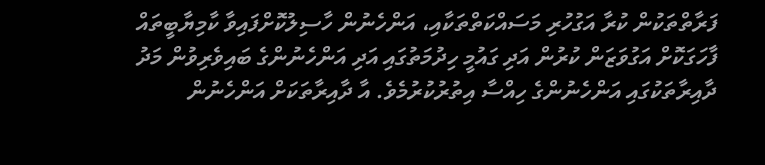ފަރާތްތަކުން ކުރާ އަގުހުރި މަސައްކަތްތަކާއި، އަންހެނުން ހާސިލުކޮށްފައިވާ ކާމިޔާބީތައް ފާހަގަކޮށް އަގުވަޒަން ކުރުން އަދި ގައުމީ ހިދުމަތުގައި އަދި އަންހެނުންގެ ބައިވެރިވުން މަދު ދާއިރާތަކުގައި އަންހެނުންގެ ހިއްސާ އިތުރުކުރުމެވެ. އާ ދާއިރާތަކަށް އަންހެނުން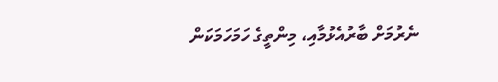ނެރުމަށް ބާރުއެޅުމާއި، މިންތީގެ ހަމަހަމަކަން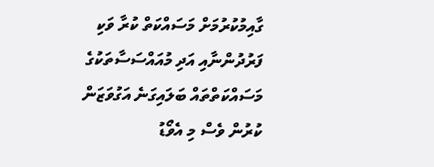ގާއިމުކުރުމަށް މަސައްކަތް ކުރާ ވަކި ފަރުދުންނާއި އަދި މުއައްސަސާތަކުގެ މަސައްކަތްތައް ބަލައިގަނެ އަގުވަޒަން ކުރުން ވެސް މި އެވޯޑު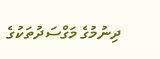ދިނުމުގެ މަގްސަދުތަކުގެ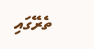ތެރޭގައި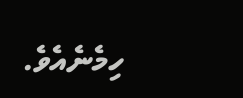ހިމެނެއެވެ.